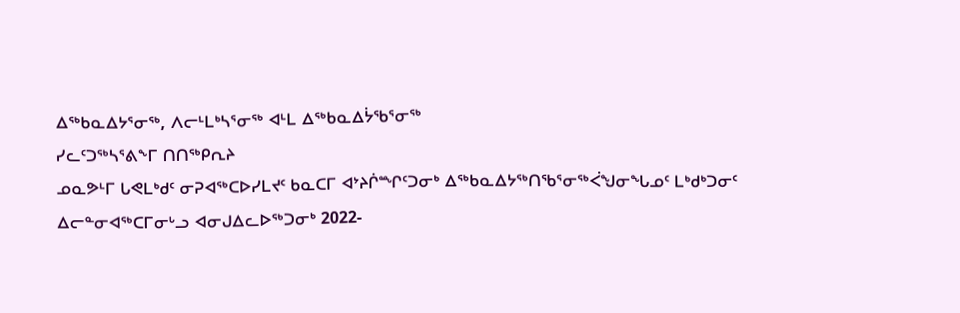ᐃᖅᑲᓇᐃᔭᕐᓂᖅ, ᐱᓕᒻᒪᒃᓴᕐᓂᖅ ᐊᒻᒪ ᐃᖅᑲᓇᐃᔮᖃᕐᓂᖅ
ᓯᓚᑦᑐᖅᓴᕐᕕᖕᒥ ᑎᑎᖅᑭᕆᔨ
ᓄᓇᕗᒻᒥ ᒐᕙᒪᒃᑯᑦ ᓂᕈᐊᖅᑕᐅᓯᒪᔪᑦ ᑲᓇᑕᒥ ᐊᔾᔨᒌᙱᑦᑐᓂᒃ ᐃᖅᑲᓇᐃᔭᖅᑎᖃᕐᓂᖅᐹᖑᓂᖓᓄᑦ ᒪᒃᑯᒃᑐᓂᑦ ᐃᓕᓐᓂᐊᖅᑕᒥᓂᒡᓗ ᐊᓂᒍᐃᓚᐅᖅᑐᓂᒃ 2022-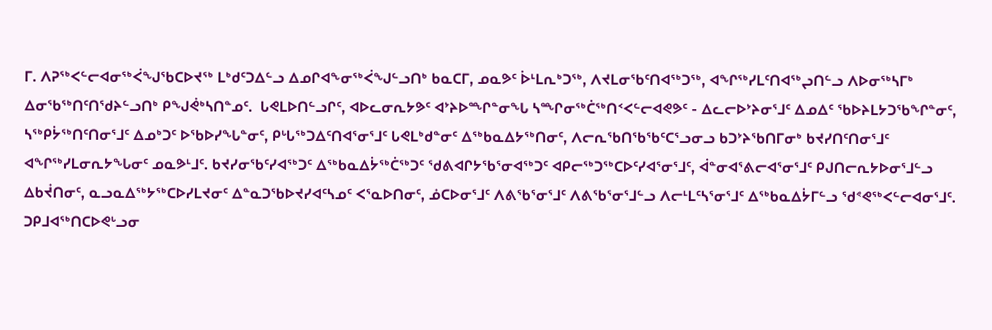ᒥ. ᐱᕈᖅᐸᓪᓕᐊᓂᖅᐹᖑᖃᑕᐅᔪᖅ ᒪᒃᑯᑦᑐᐃᓪᓗ ᐃᓄᒋᐊᖕᓂᖅᐹᖑᓪᓗᑎᒃ ᑲᓇᑕᒥ, ᓄᓇᕗᑦ ᐆᒻᒪᕆᒃᑐᖅ, ᐱᔪᒪᓂᖃᑦᑎᐊᖅᑐᖅ, ᐊᖏᖅᓯᒪᑦᑎᐊᖅᖢᑎᓪᓗ ᐱᐅᓂᖅᓴᒥᒃ ᐃᓂᖃᖅᑎᑦᑎᖁᔨᓪᓗᑎᒃ ᑭᖑᕚᒃᓴᑎᓐᓄᑦ.  ᒐᕙᒪᐅᑎᓪᓗᒋᑦ, ᐊᐅᓚᓂᕆᔭᕗᑦ ᐊᔾᔨᐅᙱᓐᓂᖓ ᓴᙱᓂᖅᑖᖅᑎᑉᐸᓪᓕᐊᕙᕗᑦ - ᐃᓚᓕᐅᔾᔨᓂᕐᒧᑦ ᐃᓄᐃᑦ ᖃᐅᔨᒪᔭᑐᖃᖏᓐᓂᑦ, ᓴᖅᑭᔮᖅᑎᑦᑎᓂᕐᒧᑦ ᐃᓄᒃᑐᑦ ᐅᖃᐅᓯᖓᓐᓂᑦ, ᑭᒡᒐᖅᑐᐃᑦᑎᐊᕐᓂᕐᒧᑦ ᒐᕙᒪᒃᑯᓐᓂᑦ ᐃᖅᑲᓇᐃᔭᖅᑎᓂᑦ, ᐱᓕᕆᖃᑎᖃᖃᑦᑕᕐᓗᓂᓗ ᑲᑐᔾᔨᖃᑎᒥᓂᒃ ᑲᔪᓯᑎᑦᑎᓂᕐᒧᑦ ᐊᖏᖅᓯᒪᓂᕆᔭᖓᓂᑦ ᓄᓇᕗᒻᒧᑦ. ᑲᔪᓯᓂᖃᑦᓯᐊᖅᑐᑦ ᐃᖅᑲᓇᐃᔮᖅᑖᖅᑐᑦ ᖁᕕᐊᒋᔭᖃᕐᓂᐊᖅᑐᑦ ᐊᑭᓕᖅᑐᖅᑕᐅᑦᓯᐊᕐᓂᕐᒧᑦ, ᐋᓐᓂᐊᕐᕕᓕᐊᕐᓂᕐᒧᑦ ᑭᒍᑎᓕᕆᔭᐅᓂᕐᒧᓪᓗ ᐃᑲᔫᑎᓂᑦ, ᓇᓗᓇᐃᖅᔭᖅᑕᐅᓯᒪᔪᓂᑦ ᐃᓐᓇᑐᖃᐅᔪᓯᐊᑦᓴᓄᑦ ᐸᕐᓇᐅᑎᓂᑦ, ᓅᑕᐅᓂᕐᒧᑦ ᐱᕕᖃᕐᓂᕐᒧᑦ ᐱᕕᖃᕐᓂᕐᒧᓪᓗ ᐱᓕᒻᒪᑦᓴᕐᓂᕐᒧᑦ ᐃᖅᑲᓇᐃᔮᒥᓪᓗ ᖁᕝᕙᖅᐸᓪᓕᐊᓂᕐᒧᑦ.
ᑐᑭᒧᐊᖅᑎᑕᐅᕙᒡᓗᓂ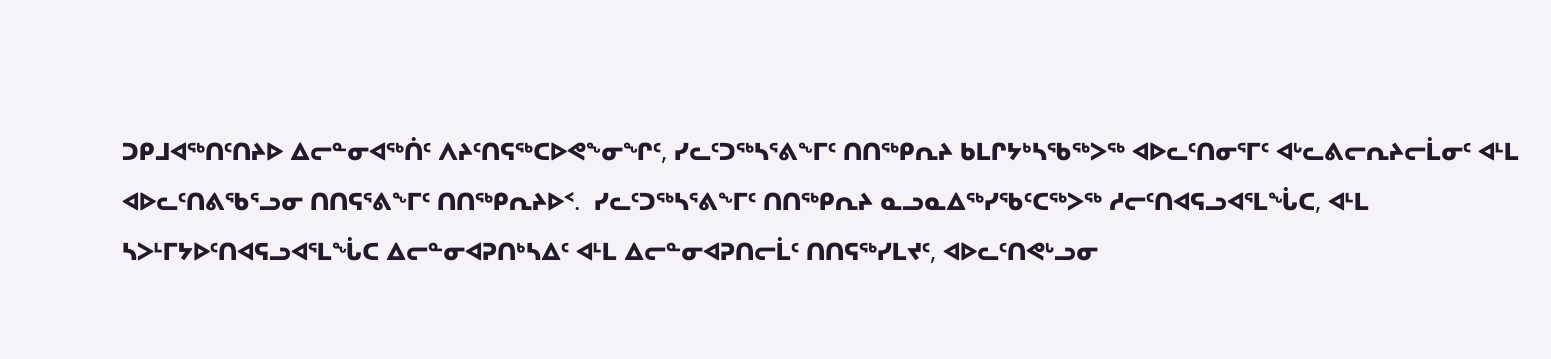ᑐᑭᒧᐊᖅᑎᑦᑎᔨᐅ ᐃᓕᓐᓂᐊᖅᑏᑦ ᐱᔨᑦᑎᕋᖅᑕᐅᕙᖕᓂᖏᑦ, ᓯᓚᑦᑐᖅᓴᕐᕕᖕᒥᑦ ᑎᑎᖅᑭᕆᔨ ᑲᒪᒋᔭᒃᓴᖃᖅᐳᖅ ᐊᐅᓚᑦᑎᓂᕐᒥᑦ ᐊᒡᓚᕕᓕᕆᔨᓕᒫᓂᑦ ᐊᒻᒪ ᐊᐅᓚᑦᑎᕕᖃᕐᓗᓂ ᑎᑎᕋᕐᕕᖕᒥᑦ ᑎᑎᖅᑭᕆᔨᐅᑉ.  ᓯᓚᑦᑐᖅᓴᕐᕕᖕᒥᑦ ᑎᑎᖅᑭᕆᔨ ᓇᓗᓇᐃᖅᓯᖃᑦᑕᖅᐳᖅ ᓱᓕᑦᑎᐊᕋᓗᐊᕐᒪᖔᑕ, ᐊᒻᒪ ᓴᐳᒻᒥᔭᐅᑦᑎᐊᕋᓗᐊᕐᒪᖔᑕ ᐃᓕᓐᓂᐊᕈᑎᒃᓴᐃᑦ ᐊᒻᒪ ᐃᓕᓐᓂᐊᕈᑎᓕᒫᑦ ᑎᑎᕋᖅᓯᒪᔪᑦ, ᐊᐅᓚᑦᑎᕙᒡᓗᓂ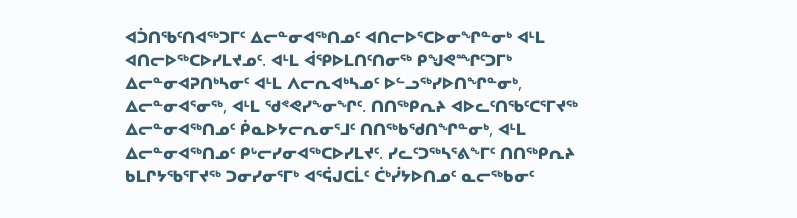ᐊᑑᑎᖃᑦᑎᐊᖅᑐᒥᑦ ᐃᓕᓐᓂᐊᖅᑎᓄᑦ ᐊᑎᓕᐅᕐᑕᐅᓂᖏᓐᓂᒃ ᐊᒻᒪ ᐊᑎᓕᐅᖅᑕᐅᓯᒪᔪᓄᑦ. ᐊᒻᒪ ᐋᕿᐅᒪᑎᑦᑎᓂᖅ ᑭᖑᕙᙱᑦᑐᒥᒃ ᐃᓕᓐᓂᐊᕈᑎᒃᓴᓂᑦ ᐊᒻᒪ ᐱᓕᕆᐊᒃᓴᓄᑦ ᐅᓪᓗᖅᓯᐅᑎᖏᓐᓂᒃ, ᐃᓕᓐᓂᐊᕐᓂᖅ, ᐊᒻᒪ ᖁᕝᕙᓯᖕᓂᖏᑦ. ᑎᑎᖅᑭᕆᔨ ᐊᐅᓚᑦᑎᖃᑦᑕᕐᒥᔪᖅ ᐃᓕᓐᓂᐊᖅᑎᓄᑦ ᑮᓇᐅᔭᓕᕆᓂᕐᒧᑦ ᑎᑎᖅᑲᖁᑎᖏᓐᓂᒃ, ᐊᒻᒪ ᐃᓕᓐᓂᐊᖅᑎᓄᑦ ᑭᒡᓕᓯᓂᐊᖅᑕᐅᓯᒪᔪᑦ. ᓯᓚᑦᑐᖅᓴᕐᕕᖕᒥᑦ ᑎᑎᖅᑭᕆᔨ ᑲᒪᒋᔭᖃᕐᒥᔪᖅ ᑐᓂᓯᓂᕐᒥᒃ ᐊᕐᕌᒍᑕᒫᑦ ᑖᒃᓰᔭᐅᑎᓄᑦ ᓇᓕᖅᑲᓂᑦ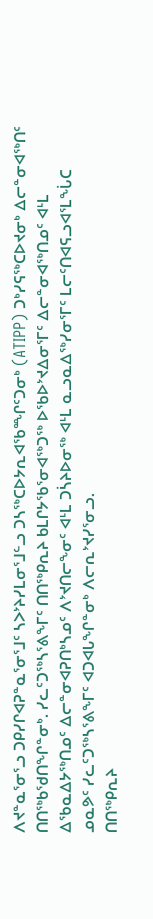ᐱᔪᓐᓇᕐᓂᕐᓗ ᑐᑭᓯᒋᐊᕈᓐᓇᕐᓂᕐᒧᑦ ᓴᐳᔾᔨᓯᒪᓂᕐᒧᓪᓗ ᑐᓴᖅᑕᐅᔭᕆᐊᖃᙱᑦᑐᓂᒃ (ATIPP) ᑐᒃᓯᕋᖅᑕᐅᔪᓂᒃ ᐃᓕᓐᓂᐊᖅᑎᑦ ᑎᑎᖅᑲᖁᑎᖏᓐᓂᒃ. ᓯᓚᑦᑐᖅᓴᕐᕕᖕᒥᑦ ᑎᑎᖅᑭᕆᔨ ᑲᒪᒋᔭᖃᕐᓂᐊᖅᑐᖅ ᐅᖃᐅᔾᔪᐃᓂᕐᒥᑦ ᐃᓕᓐᓂᐊᖅᑎᓄᑦ ᐊᒻᒪ ᐃᖃᓇᐃᔭᖅᑎᓄᑦ ᐃᓕᓐᓂᐊᕈᑎᒃᓴᓄᑦ ᐱᔾᔪᑎᓕᖕᓂᑦ ᐊᒻᒪ ᑐᓵᔨᐅᓂᖅ ᐊᒻᒪ ᓇᓗᓇᐃᖅᓯᓂᕐᒥᑦ ᒪᓕᑦᑎᐊᕋᓗᐊᕐᒪᖔᑕ ᓄᓇᕗᑦ ᓯᓚᑦᑐᖅᓴᕐᕕᖕᒥᑦ ᐊᑐᐊᒐᖏᓐᓂᒃ ᐱᓕᕆᔾᔪᓯᕐᓂᓗ.
ᑎᑎᖅᑭᕆᔨ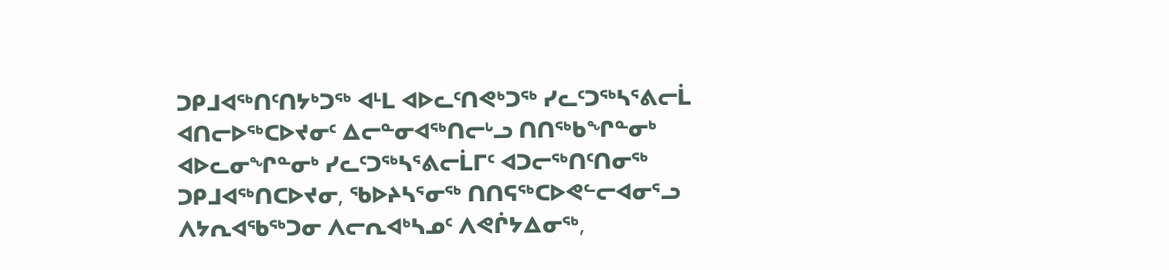ᑐᑭᒧᐊᖅᑎᑦᑎᔭᒃᑐᖅ ᐊᒻᒪ ᐊᐅᓚᑦᑎᕙᒃᑐᖅ ᓯᓚᑦᑐᖅᓴᕐᕕᓕᒫ ᐊᑎᓕᐅᖅᑕᐅᔪᓂᑦ ᐃᓕᓐᓂᐊᖅᑎᓕᒡᓗ ᑎᑎᖅᑲᖏᓐᓂᒃ ᐊᐅᓚᓂᖏᓐᓂᒃ ᓯᓚᑦᑐᖅᓴᕐᕕᓕᒫᒥᑦ ᐊᑐᓕᖅᑎᑦᑎᓂᖅ ᑐᑭᒧᐊᖅᑎᑕᐅᔪᓂ, ᖃᐅᔨᓴᕐᓂᖅ ᑎᑎᕋᖅᑕᐅᕙᓪᓕᐊᓂᕐᓗ ᐱᔭᕆᐊᖃᖅᑐᓂ ᐱᓕᕆᐊᒃᓴᓄᑦ ᐱᕙᒌᔭᐃᓂᖅ,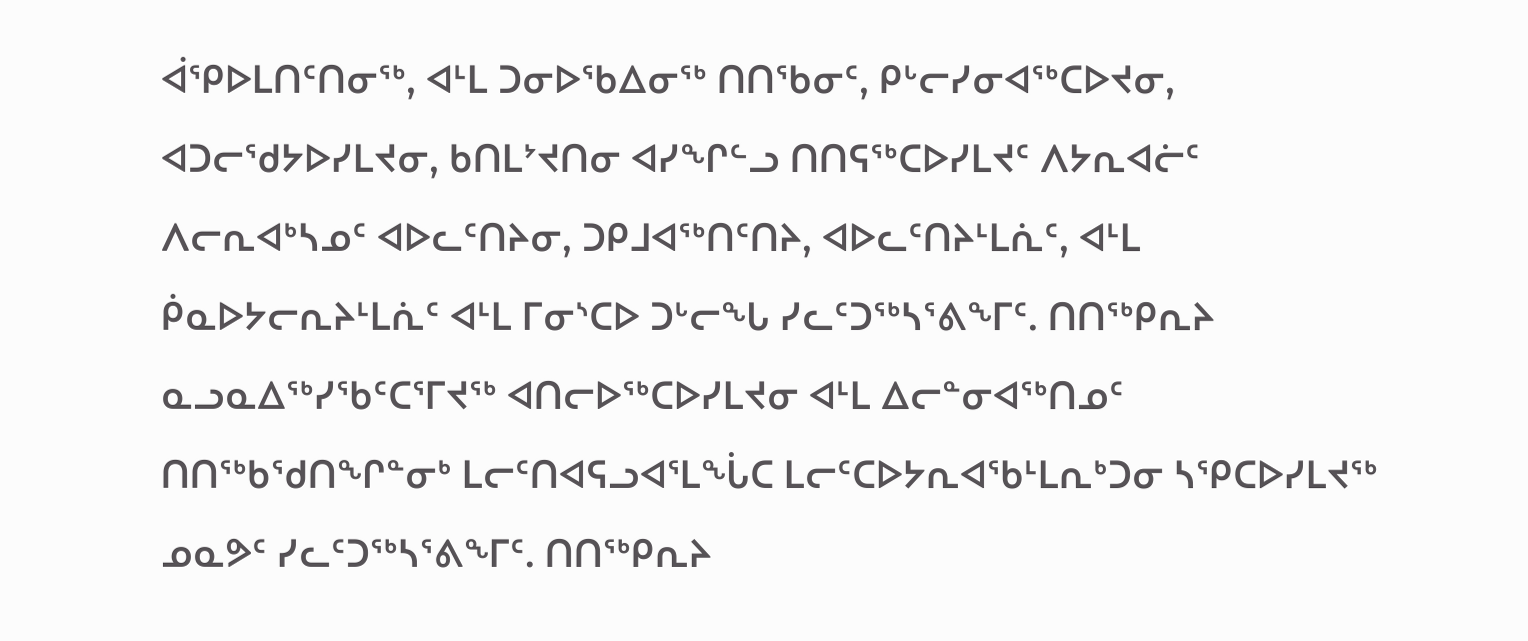ᐋᕿᐅᒪᑎᑦᑎᓂᖅ, ᐊᒻᒪ ᑐᓂᐅᖃᐃᓂᖅ ᑎᑎᖃᓂᑦ, ᑭᒡᓕᓯᓂᐊᖅᑕᐅᔪᓂ, ᐊᑐᓕᖁᔭᐅᓯᒪᔪᓂ, ᑲᑎᒪᔾᔪᑎᓂ ᐊᓯᖏᓪᓗ ᑎᑎᕋᖅᑕᐅᓯᒪᔪᑦ ᐱᔭᕆᐊᓖᑦ ᐱᓕᕆᐊᒃᓴᓄᑦ ᐊᐅᓚᑦᑎᔨᓂ, ᑐᑭᒧᐊᖅᑎᑦᑎᔨ, ᐊᐅᓚᑦᑎᔨᒻᒪᕇᑦ, ᐊᒻᒪ ᑮᓇᐅᔭᓕᕆᔨᒻᒪᕇᑦ ᐊᒻᒪ ᒥᓂᔅᑕᐅ ᑐᒡᓕᖓ ᓯᓚᑦᑐᖅᓴᕐᕕᖕᒥᑦ. ᑎᑎᖅᑭᕆᔨ ᓇᓗᓇᐃᖅᓯᖃᑦᑕᕐᒥᔪᖅ ᐊᑎᓕᐅᖅᑕᐅᓯᒪᔪᓂ ᐊᒻᒪ ᐃᓕᓐᓂᐊᖅᑎᓄᑦ ᑎᑎᖅᑲᖁᑎᖏᓐᓂᒃ ᒪᓕᑦᑎᐊᕋᓗᐊᕐᒪᖔᑕ ᒪᓕᑦᑕᐅᔭᕆᐊᖃᒻᒪᕆᒃᑐᓂ ᓴᕿᑕᐅᓯᒪᔪᖅ ᓄᓇᕗᑦ ᓯᓚᑦᑐᖅᓴᕐᕕᖕᒥᑦ. ᑎᑎᖅᑭᕆᔨ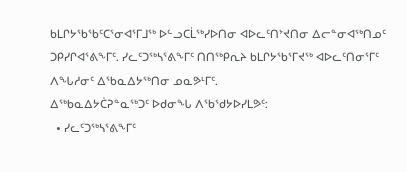ᑲᒪᒋᔭᖃᖃᑦᑕᕐᓂᐊᕐᒥᒧᖅ ᐅᓪᓗᑕᒫᖅᓯᐅᑎᓂ ᐊᐅᓚᑦᑎᔾᔪᑎᓂ ᐃᓕᓐᓂᐊᖅᑎᓄᑦ ᑐᑭᓯᒋᐊᕐᕕᖕᒥᑦ. ᓯᓚᑦᑐᖅᓴᕐᕕᖕᒥᑦ ᑎᑎᖅᑭᕆᔨ ᑲᒪᒋᔭᖃᕐᒥᔪᖅ ᐊᐅᓚᑦᑎᓂᕐᒥᑦ ᐱᖓᓱᓂᑦ ᐃᖃᓇᐃᔭᖅᑎᓂ ᓄᓇᕗᒻᒥᑦ.
ᐃᖅᑲᓇᐃᔭᑖᕈᓐᓇᖅᑐᑦ ᐅᑯᓂᖓ ᐱᖃᖁᔭᐅᓯᒪᕗᑦ:
  • ᓯᓚᑦᑐᖅᓴᕐᕕᖕᒥᑦ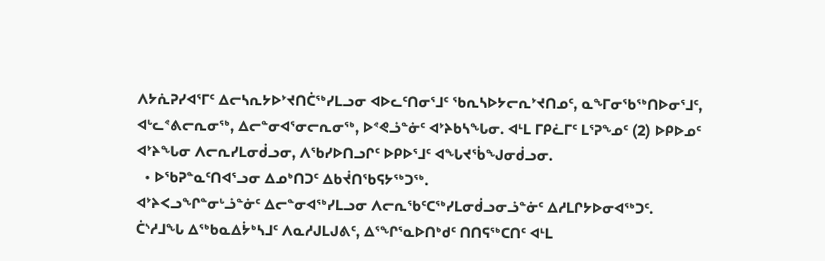ᐱᔭᕇᕈᓯᐊᕐᒥᑦ ᐃᓕᓴᕆᔭᐅᔾᔪᑎᑖᖅᓯᒪᓗᓂ ᐊᐅᓚᑦᑎᓂᕐᒧᑦ ᖃᕆᓴᐅᔭᓕᕆᔾᔪᑎᓄᑦ, ᓇᖕᒥᓂᖃᖅᑎᐅᓂᕐᒧᑦ, ᐊᒡᓚᕝᕕᓕᕆᓂᖅ, ᐃᓕᓐᓂᐊᕐᓂᓕᕆᓂᖅ, ᐅᕝᕙᓘᓐᓃᑦ ᐊᔾᔨᑲᓴᖓᓂ. ᐊᒻᒪ ᒥᑭᓛᒥᑦ ᒪᕐᕈᖕᓄᑦ (2) ᐅᑭᐅᓄᑦ ᐊᔾᔨᖓᓂ ᐱᓕᕆᓯᒪᓂᑰᓗᓂ, ᐱᖃᓯᐅᑎᓗᒋᑦ ᐅᑭᐅᕐᒧᑦ ᐊᖓᔪᖄᖑᓂᑰᓗᓂ.
  • ᐅᖃᕈᓐᓇᑦᑎᐊᕐᓗᓂ ᐃᓄᒃᑎᑐᑦ ᐃᑲᔫᑎᖃᕋᔭᖅᑐᖅ.
ᐊᔾᔨᐸᓗᖏᓐᓂᒡᓘᓐᓃᑦ ᐃᓕᓐᓂᐊᖅᓯᒪᓗᓂ ᐱᓕᕆᖃᑦᑕᖅᓯᒪᓂᑰᓗᓂᓘᓐᓃᑦ ᐃᓱᒪᒋᔭᐅᓂᐊᖅᑐᑦ.
ᑖᔅᓱᒧᖓ ᐃᖅᑲᓇᐃᔮᒃᓴᒧᑦ ᐱᓇᓱᒍᒪᒍᕕᑦ, ᐃᕐᖏᕐᓇᐅᑎᒃᑯᑦ ᑎᑎᕋᖅᑕᑎᑦ ᐊᒻᒪ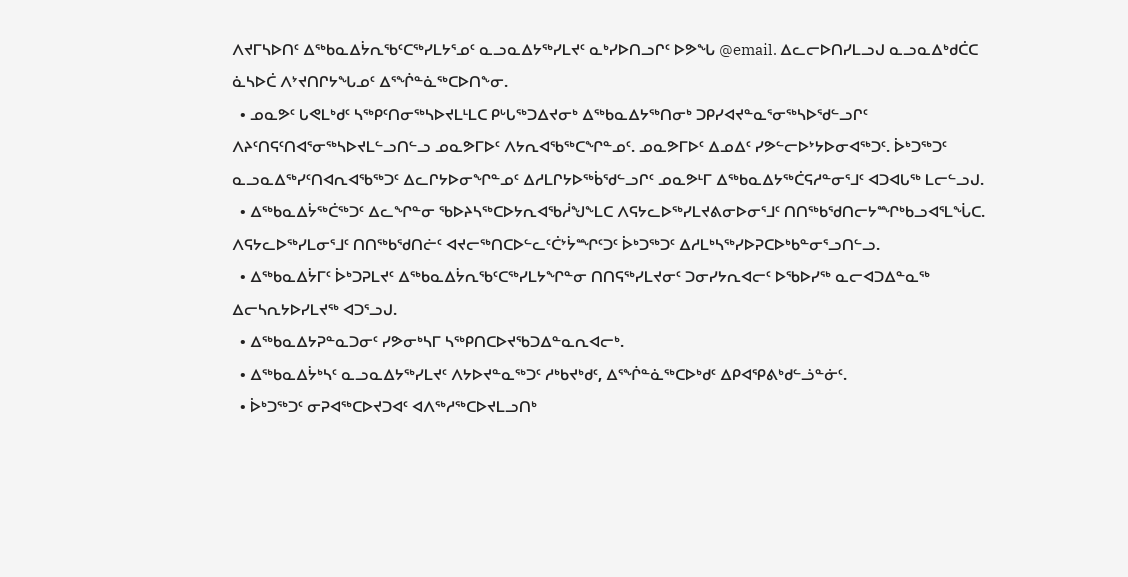ᐱᔪᒥᓴᐅᑎᑦ ᐃᖅᑲᓇᐃᔮᕆᖃᑦᑕᖅᓯᒪᔭᕐᓄᑦ ᓇᓗᓇᐃᔭᖅᓯᒪᔪᑦ ᓇᒃᓯᐅᑎᓗᒋᑦ ᐅᕗᖓ @email. ᐃᓚᓕᐅᑎᓯᒪᓗᒍ ᓇᓗᓇᐃᒃᑯᑖᑕ ᓈᓴᐅᑖ ᐱᔾᔪᑎᒋᔭᖓᓄᑦ ᐃᕐᖐᓐᓈᖅᑕᐅᑎᖕᓂ.
  • ᓄᓇᕗᑦ ᒐᕙᒪᒃᑯᑦ ᓴᖅᑭᑦᑎᓂᖅᓴᐅᔪᒪᒻᒪᑕ ᑭᒡᒐᖅᑐᐃᔪᓂᒃ ᐃᖅᑲᓇᐃᔭᖅᑎᓂᒃ ᑐᑭᓯᐊᔪᓐᓇᕐᓂᖅᓴᐅᖁᓪᓗᒋᑦ ᐱᔨᑦᑎᕋᑦᑎᐊᕐᓂᖅᓴᐅᔪᒪᓪᓗᑎᓪᓗ ᓄᓇᕗᒥᐅᑦ ᐱᔭᕆᐊᖃᖅᑕᖏᓐᓄᑦ. ᓄᓇᕗᒥᐅᑦ ᐃᓄᐃᑦ ᓯᕗᓪᓕᐅᔾᔭᐅᓂᐊᖅᑐᑦ. ᐆᒃᑐᖅᑐᑦ ᓇᓗᓇᐃᖅᓯᑦᑎᐊᕆᐊᖃᖅᑐᑦ ᐃᓚᒋᔭᐅᓂᖏᓐᓄᑦ ᐃᓱᒪᒋᔭᐅᖅᑳᖁᓪᓗᒋᑦ ᓄᓇᕗᒻᒥ ᐃᖅᑲᓇᐃᔭᖅᑖᕋᓱᓐᓂᕐᒧᑦ ᐊᑐᐊᒐᖅ ᒪᓕᓪᓗᒍ.
  • ᐃᖅᑲᓇᐃᔮᖅᑖᖅᑐᑦ ᐃᓚᖏᓐᓂ ᖃᐅᔨᓴᖅᑕᐅᔭᕆᐊᖃᓲᖑᖕᒪᑕ ᐱᕋᔭᓚᐅᖅᓯᒪᔪᕕᓂᐅᓂᕐᒧᑦ ᑎᑎᖅᑲᖁᑎᓕᔭᙱᒃᑲᓗᐊᕐᒪᖔᑕ. ᐱᕋᔭᓚᐅᖅᓯᒪᓂᕐᒧᑦ ᑎᑎᖅᑲᖁᑎᓖᑦ ᐊᔪᓕᖅᑎᑕᐅᓪᓚᑦᑖᔾᔮᙱᑦᑐᑦ ᐆᒃᑐᖅᑐᑦ ᐃᓱᒪᒃᓴᖅᓯᐅᕈᑕᐅᒃᑲᓐᓂᕐᓗᑎᓪᓗ.
  • ᐃᖅᑲᓇᐃᔮᒥᑦ ᐆᒃᑐᕈᒪᔪᑦ ᐃᖅᑲᓇᐃᔮᕆᖃᑦᑕᖅᓯᒪᔭᖏᓐᓂ ᑎᑎᕋᖅᓯᒪᔪᓂᑦ ᑐᓂᓯᔭᕆᐊᓕᑦ ᐅᖃᐅᓯᖅ ᓇᓕᐊᑐᐃᓐᓇᖅ ᐃᓕᓴᕆᔭᐅᓯᒪᔪᖅ ᐊᑐᕐᓗᒍ.
  • ᐃᖅᑲᓇᐃᔭᕈᓐᓇᑐᓂᑦ ᓯᕗᓂᒃᓴᒥ ᓴᖅᑭᑎᑕᐅᔪᖃᑐᐃᓐᓇᕆᐊᓕᒃ.
  • ᐃᖅᑲᓇᐃᔮᒃᓴᑦ ᓇᓗᓇᐃᔭᖅᓯᒪᔪᑦ ᐱᔭᐅᔪᓐᓇᖅᑐᑦ ᓱᒃᑲᔪᒃᑯᑦ, ᐃᕐᖐᓐᓈᖅᑕᐅᒃᑯᑦ ᐃᑭᐊᕿᕕᒃᑯᓪᓘᓐᓃᑦ.
  • ᐆᒃᑐᖅᑐᑦ ᓂᕈᐊᖅᑕᐅᔪᑐᐊᑦ ᐊᐱᖅᓱᖅᑕᐅᔪᒪᓗᑎᒃ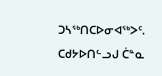ᑐᓴᖅᑎᑕᐅᓂᐊᖅᐳᑦ.
ᑕᑯᔭᐅᑎᓪᓗᒍ ᑖᓐᓇ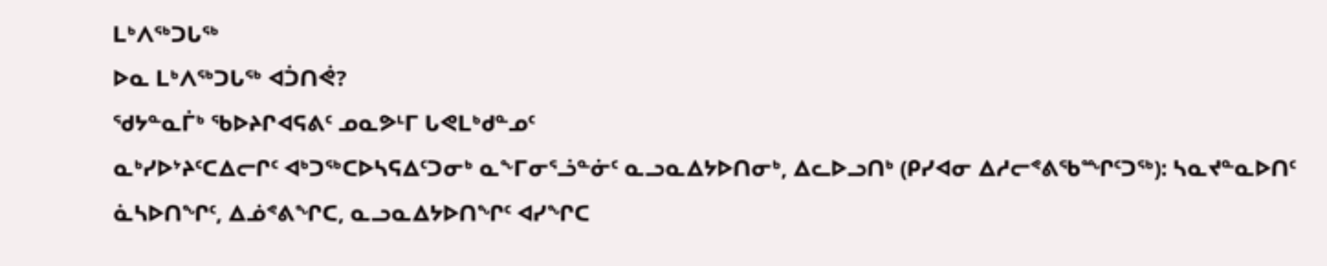ᒪᒃᐱᖅᑐᒐᖅ
ᐅᓇ ᒪᒃᐱᖅᑐᒐᖅ ᐊᑑᑎᕚ?
ᖁᔭᓐᓇᒦᒃ ᖃᐅᔨᒋᐊᕋᕕᑦ ᓄᓇᕗᒻᒥ ᒐᕙᒪᒃᑯᓐᓄᑦ
ᓇᒃᓯᐅᔾᔨᑦᑕᐃᓕᒋᑦ ᐊᒃᑐᖅᑕᐅᓴᕋᐃᑦᑐᓂᒃ ᓇᖕᒥᓂᕐᓘᓐᓃᑦ ᓇᓗᓇᐃᔭᐅᑎᓂᒃ, ᐃᓚᐅᓗᑎᒃ (ᑭᓯᐊᓂ ᐃᓱᓕᕝᕕᖃᙱᑦᑐᖅ): ᓴᓇᔪᓐᓇᐅᑎᑦ ᓈᓴᐅᑎᖏᑦ, ᐃᓅᕝᕕᖏᑕ, ᓇᓗᓇᐃᔭᐅᑎᖏᑦ ᐊᓯᖏᑕ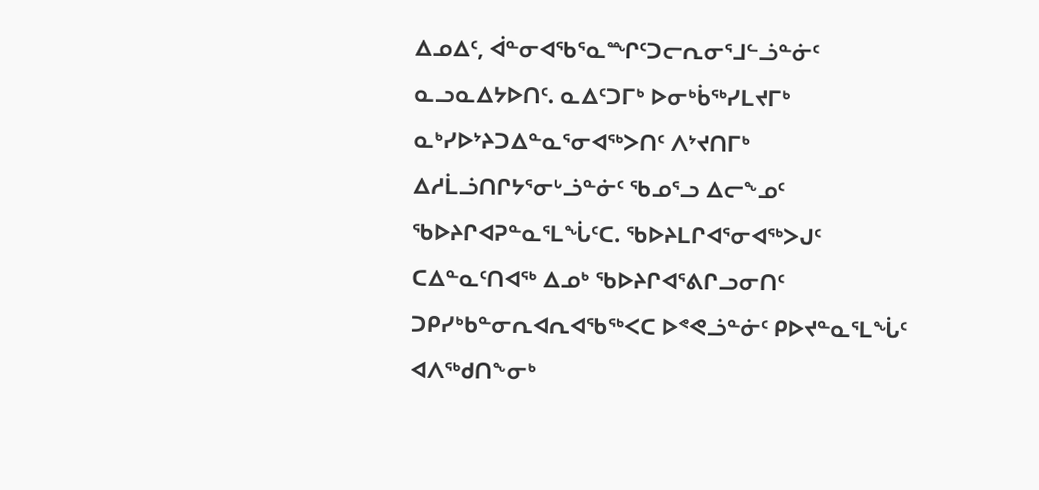ᐃᓄᐃᑦ, ᐋᓐᓂᐊᖃᕐᓇᙱᑦᑐᓕᕆᓂᕐᒧᓪᓘᓐᓃᑦ ᓇᓗᓇᐃᔭᐅᑎᑦ. ᓇᐃᑦᑐᒥᒃ ᐅᓂᒃᑳᖅᓯᒪᔪᒥᒃ ᓇᒃᓯᐅᔾᔨᑐᐃᓐᓇᕐᓂᐊᖅᐳᑎᑦ ᐱᔾᔪᑎᒥᒃ ᐃᓱᒫᓘᑎᒋᔭᕐᓂᒡᓘᓐᓃᑦ ᖃᓄᕐᓗ ᐃᓕᖕᓄᑦ ᖃᐅᔨᒋᐊᕈᓐᓇᕐᒪᖔᑦᑕ. ᖃᐅᔨᒪᒋᐊᕐᓂᐊᖅᐳᒍᑦ ᑕᐃᓐᓇᑦᑎᐊᖅ ᐃᓄᒃ ᖃᐅᔨᒋᐊᕐᕕᒋᓗᓂᑎᑦ ᑐᑭᓯᒃᑲᓐᓂᕆᐊᕆᐊᖃᖅᐸᑕ ᐅᕝᕙᓘᓐᓃᑦ ᑭᐅᔪᓐᓇᕐᒪᖔᑦ ᐊᐱᖅᑯᑎᖕᓂᒃ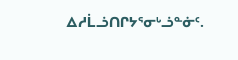ᐃᓱᒫᓘᑎᒋᔭᕐᓂᒡᓘᓐᓃᑦ.